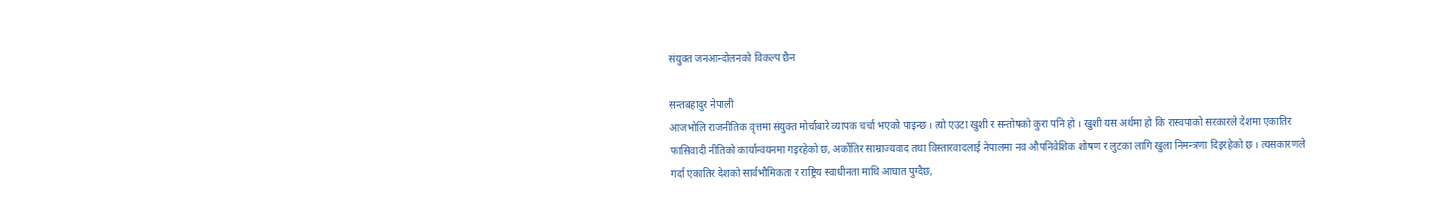संयुक्त जनआन्दोलनको विकल्प छैन

सन्तबहादुर नेपाली
आजभोलि राजनीतिक वृत्तमा संयुक्त मोर्चाबारे व्यापक चर्चा भएको पाइन्छ । त्यो एउटा खुशी र सन्तोषको कुरा पनि हो । खुशी यस अर्थमा हो कि रास्वपाको सरकारले देशमा एकातिर फासिवादी नीतिको कार्यान्वयनमा गइरहेको छ, अर्कोतिर साम्राज्यवाद तथा विस्तारवादलाई नेपालमा नव औपनिवेशिक शोषण र लुटका लागि खुला निमन्त्रणा दिइरहेको छ । त्यसकारणले गर्दा एकातिर देशको सार्वभौमिकता र राष्ट्रिय स्वाधीनता माथि आघात पुग्दैछ,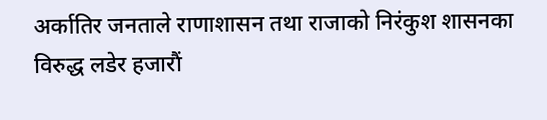अर्कातिर जनताले राणाशासन तथा राजाको निरंकुश शासनका विरुद्ध लडेर हजारौं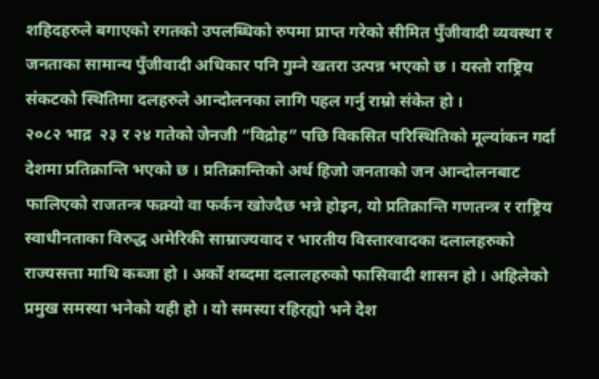शहिदहरुले बगाएको रगतको उपलब्धिको रुपमा प्राप्त गरेको सीमित पुँजीवादी व्यवस्था र जनताका सामान्य पुँजीवादी अधिकार पनि गुम्ने खतरा उत्पन्न भएको छ । यस्तो राष्ट्रिय संकटको स्थितिमा दलहरुले आन्दोलनका लागि पहल गर्नु राम्रो संकेत हो ।
२०८२ भाद्र  २३ र २४ गतेको जेनजी “विद्रोह” पछि विकसित परिस्थितिको मूल्यांकन गर्दा देशमा प्रतिक्रान्ति भएको छ । प्रतिक्रान्तिको अर्थ हिजो जनताको जन आन्दोलनबाट फालिएको राजतन्त्र फक्र्यो वा फर्कन खोज्दैछ भन्ने होइन, यो प्रतिक्रान्ति गणतन्त्र र राष्ट्रिय स्वाधीनताका विरुद्ध अमेरिकी साम्राज्यवाद र भारतीय विस्तारवादका दलालहरुको राज्यसत्ता माथि कब्जा हो । अर्को शब्दमा दलालहरुको फासिवादी शासन हो । अहिलेको प्रमुख समस्या भनेको यही हो । यो समस्या रहिरह्यो भने देश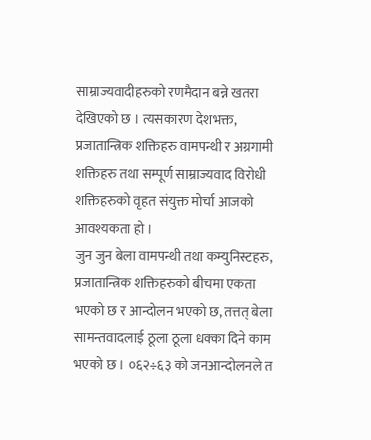साम्राज्यवादीहरुको रणमैदान बन्ने खतरा देखिएको छ । त्यसकारण देशभक्त, प्रजातान्त्रिक शक्तिहरु वामपन्थी र अग्रगामी शक्तिहरु तथा सम्पूर्ण साम्राज्यवाद विरोधी शक्तिहरुको वृहत संयुक्त मोर्चा आजको आवश्यकता हो ।
जुन जुन बेला वामपन्थी तथा कम्युनिस्टहरु, प्रजातान्त्रिक शक्तिहरुको बीचमा एकता भएको छ र आन्दोलन भएको छ, तत्तत् बेला सामन्तवादलाई ठूला ठूला धक्का दिने काम भएको छ । ०६२÷६३ को जनआन्दोलनले त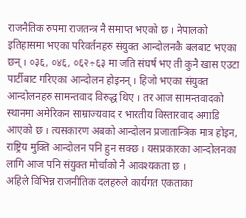राजनैतिक रुपमा राजतन्त्र नै समाप्त भएको छ । नेपालको इतिहासमा भएका परिवर्तनहरु संयुक्त आन्दोलनकै बलबाट भएका छन् । ०३६, ०४६, ०६२÷६३ मा जति संघर्ष भए ती कुनै खास एउटा पार्टीबाट गरिएका आन्दोलन होइनन् । हिजो भएका संयुक्त आन्दोलनहरु सामन्तवाद विरुद्ध थिए । तर आज सामन्तवादको स्थानमा अमेरिकन साम्राज्यवाद र भारतीय विस्तारवाद अगाडि आएको छ । त्यसकारण अबको आन्दोलन प्रजातान्त्रिक मात्र होइन, राष्ट्रिय मुक्ति आन्दोलन पनि हुन सक्छ । यसप्रकारका आन्दोलनका लागि आज पनि संयुक्त मोर्चाको नै आवश्यकता छ ।
अहिले विभिन्न राजनीतिक दलहरुले कार्यगत एकताका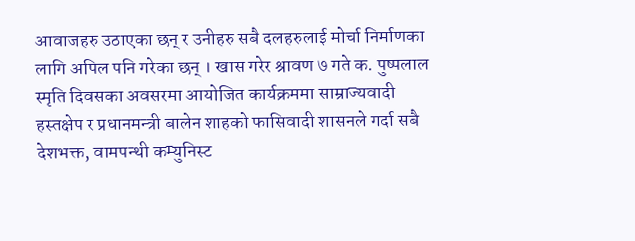आवाजहरु उठाएका छन् र उनीहरु सबै दलहरुलाई मोर्चा निर्माणका लागि अपिल पनि गरेका छन् । खास गरेर श्रावण ७ गते क. पुष्पलाल स्मृति दिवसका अवसरमा आयोजित कार्यक्रममा साम्राज्यवादी हस्तक्षेप र प्रधानमन्त्री बालेन शाहको फासिवादी शासनले गर्दा सबै देशभक्त, वामपन्थी कम्युनिस्ट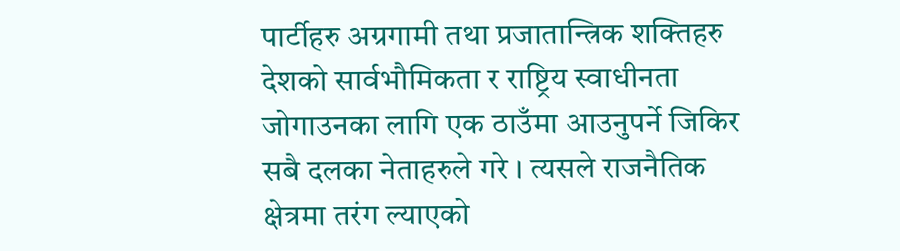पार्टीहरु अग्रगामी तथा प्रजातान्त्रिक शक्तिहरु देशको सार्वभौमिकता र राष्ट्रिय स्वाधीनता जोगाउनका लागि एक ठाउँमा आउनुपर्ने जिकिर सबै दलका नेताहरुले गरे । त्यसले राजनैतिक क्षेत्रमा तरंग ल्याएको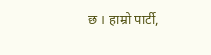छ । हाम्रो पार्टी,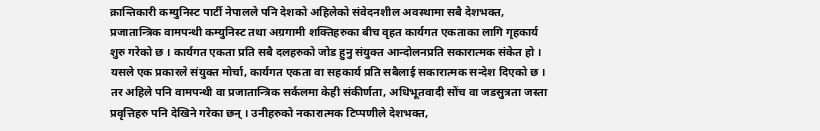क्रान्तिकारी कम्युनिस्ट पार्टी नेपालले पनि देशको अहिलेको संवेदनशील अवस्थामा सबै देशभक्त, प्रजातान्त्रिक वामपन्थी कम्युनिस्ट तथा अग्रगामी शक्तिहरुका बीच वृहत कार्यगत एकताका लागि गृहकार्य शुरु गरेको छ । कार्यगत एकता प्रति सबै दलहरुको जोड हुनु संयुक्त आन्दोलनप्रति सकारात्मक संकेत हो । यसले एक प्रकारले संयुक्त मोर्चा, कार्यगत एकता वा सहकार्य प्रति सबैलाई सकारात्मक सन्देश दिएको छ । तर अहिले पनि वामपन्थी वा प्रजातान्त्रिक सर्कलमा केही संकीर्णता, अधिभूतवादी सोंच वा जडसुत्रता जस्ता प्रवृत्तिहरु पनि देखिने गरेका छन् । उनीहरुको नकारात्मक टिप्पणीले देशभक्त,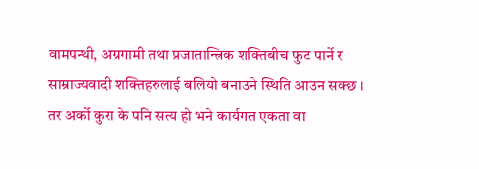वामपन्थी, अग्रगामी तथा प्रजातान्त्रिक शक्तिबीच फुट पार्ने र साम्राज्यवादी शक्तिहरुलाई बलियो बनाउने स्थिति आउन सक्छ । तर अर्को कुरा के पनि सत्य हो भने कार्यगत एकता वा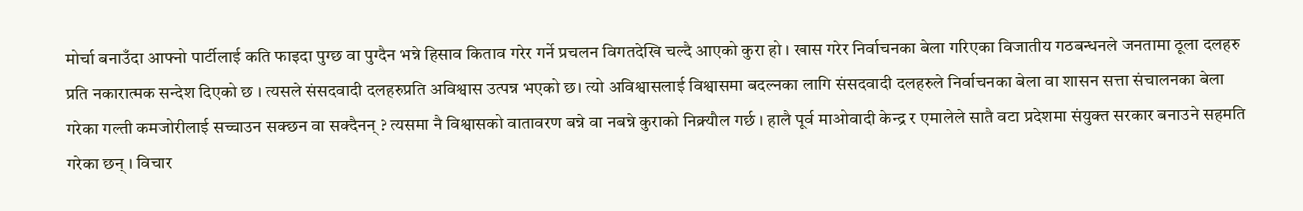मोर्चा बनाउँदा आफ्नो पार्टीलाई कति फाइदा पुग्छ वा पुग्दैन भन्ने हिसाव किताव गरेर गर्ने प्रचलन विगतदेखि चल्दै आएको कुरा हो । खास गरेर निर्वाचनका बेला गरिएका विजातीय गठबन्धनले जनतामा ठूला दलहरु प्रति नकारात्मक सन्देश दिएको छ । त्यसले संसदवादी दलहरुप्रति अविश्वास उत्पन्न भएको छ। त्यो अविश्वासलाई विश्वासमा बदल्नका लागि संसदवादी दलहरुले निर्वाचनका बेला वा शासन सत्ता संचालनका बेला गरेका गल्ती कमजोरीलाई सच्चाउन सक्छन वा सक्दैनन् ? त्यसमा नै विश्वासको वातावरण बन्ने वा नबन्ने कुराको निक्र्यौल गर्छ । हालै पूर्व माओवादी केन्द्र र एमालेले सातै वटा प्रदेशमा संयुक्त सरकार बनाउने सहमति गरेका छन् । विचार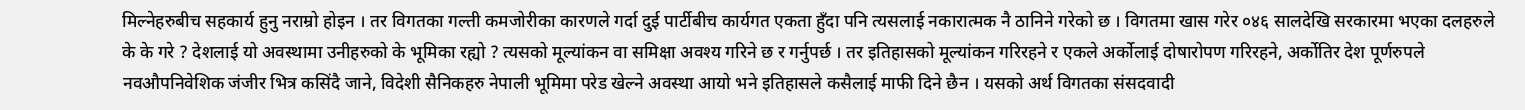मिल्नेहरुबीच सहकार्य हुनु नराम्रो होइन । तर विगतका गल्ती कमजोरीका कारणले गर्दा दुई पार्टीबीच कार्यगत एकता हुँदा पनि त्यसलाई नकारात्मक नै ठानिने गरेको छ । विगतमा खास गरेर ०४६ सालदेखि सरकारमा भएका दलहरुले के के गरे ? देशलाई यो अवस्थामा उनीहरुको के भूमिका रह्यो ? त्यसको मूल्यांकन वा समिक्षा अवश्य गरिने छ र गर्नुपर्छ । तर इतिहासको मूल्यांकन गरिरहने र एकले अर्कोलाई दोषारोपण गरिरहने, अर्कोतिर देश पूर्णरुपले नवऔपनिवेशिक जंजीर भित्र कसिंदै जाने, विदेशी सैनिकहरु नेपाली भूमिमा परेड खेल्ने अवस्था आयो भने इतिहासले कसैलाई माफी दिने छैन । यसको अर्थ विगतका संसदवादी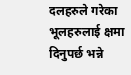दलहरुले गरेका भूलहरुलाई क्षमा दिनुपर्छ भन्ने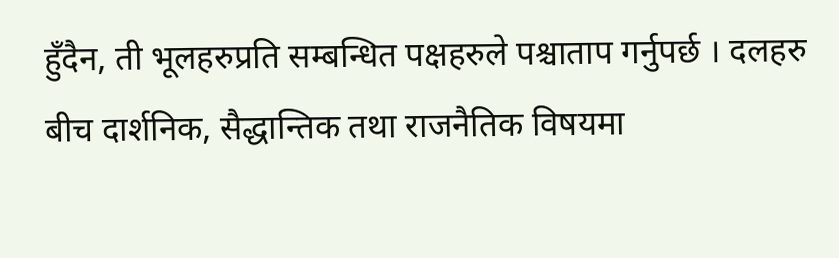हुँदैन, ती भूलहरुप्रति सम्बन्धित पक्षहरुले पश्चाताप गर्नुपर्छ । दलहरु बीच दार्शनिक, सैद्धान्तिक तथा राजनैतिक विषयमा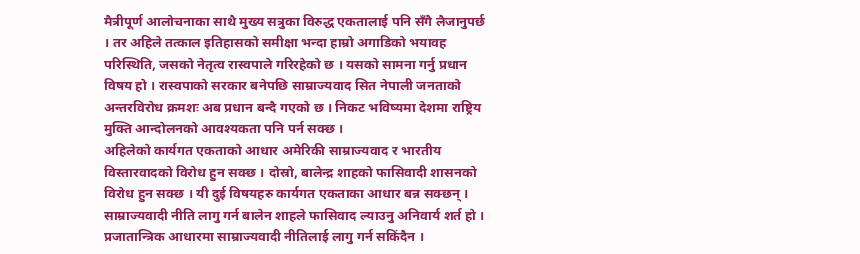मैत्रीपूर्ण आलोचनाका साथै मुख्य सत्रुका विरुद्ध एकतालाई पनि सँगै लैजानुपर्छ । तर अहिले तत्काल इतिहासको समीक्षा भन्दा हाम्रो अगाडिको भयावह परिस्थिति, जसको नेतृत्व रास्वपाले गरिरहेको छ । यसको सामना गर्नु प्रधान विषय हो । रास्वपाको सरकार बनेपछि साम्राज्यवाद सित नेपाली जनताको अन्तरविरोध क्रमशः अब प्रधान बन्दै गएको छ । निकट भविष्यमा देशमा राष्ट्रिय मुक्ति आन्दोलनको आवश्यकता पनि पर्न सक्छ ।
अहिलेको कार्यगत एकताको आधार अमेरिकी साम्राज्यवाद र भारतीय विस्तारवादको विरोध हुन सक्छ । दोस्रो, बालेन्द्र शाहको फासिवादी शासनको विरोध हुन सक्छ । यी दुई विषयहरु कार्यगत एकताका आधार बन्न सक्छन् । साम्राज्यवादी नीति लागु गर्न बालेन शाहले फासिवाद ल्याउनु अनिवार्य शर्त हो । प्रजातान्त्रिक आधारमा साम्राज्यवादी नीतिलाई लागु गर्न सकिंदैन ।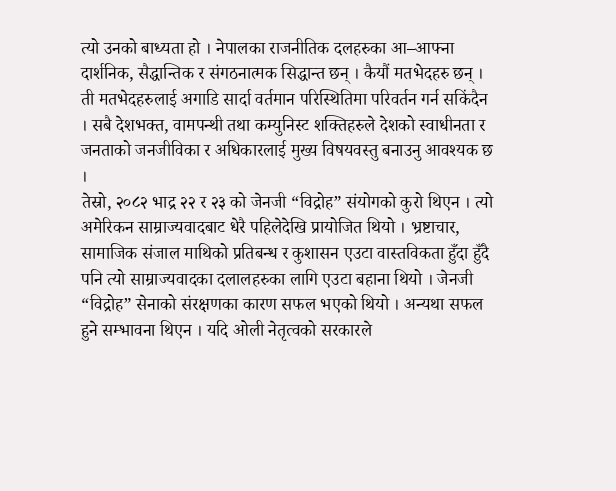त्यो उनको बाध्यता हो । नेपालका राजनीतिक दलहरुका आ–आफ्ना दार्शनिक, सैद्धान्तिक र संगठनात्मक सिद्धान्त छन् । कैयौं मतभेदहरु छन् । ती मतभेदहरुलाई अगाडि सार्दा वर्तमान परिस्थितिमा परिवर्तन गर्न सकिंदैन । सबै देशभक्त, वामपन्थी तथा कम्युनिस्ट शक्तिहरुले देशको स्वाधीनता र जनताको जनजीविका र अधिकारलाई मुख्य विषयवस्तु बनाउनु आवश्यक छ ।
तेस्रो, २०८२ भाद्र २२ र २३ को जेनजी “विद्रोह” संयोगको कुरो थिएन । त्यो अमेरिकन साम्राज्यवादबाट धेरै पहिलेदेखि प्रायोजित थियो । भ्रष्टाचार, सामाजिक संजाल माथिको प्रतिबन्ध र कुशासन एउटा वास्तविकता हुँदा हुँदै पनि त्यो साम्राज्यवादका दलालहरुका लागि एउटा बहाना थियो । जेनजी “विद्रोह” सेनाको संरक्षणका कारण सफल भएको थियो । अन्यथा सफल हुने सम्भावना थिएन । यदि ओली नेतृत्वको सरकारले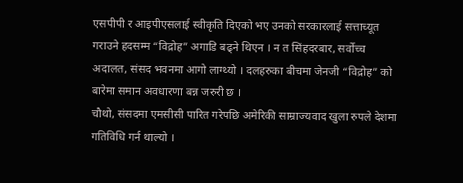एसपीपी र आइपीएसलाई स्वीकृति दिएको भए उनको सरकारलाई सत्ताच्यूत गराउने हदसम्म “विद्रोह” अगाडि बढ्ने थिएन । न त सिंहदरबार, सर्वोच्च अदालत, संसद भवनमा आगो लाग्थ्यो । दलहरुका बीचमा जेनजी “विद्रोह” को बारेमा समान अवधारणा बन्न जरुरी छ ।
चौथो, संसदमा एमसीसी पारित गरेपछि अमेरिकी साम्राज्यवाद खुला रुपले देशमा गतिविधि गर्न थाल्यो ।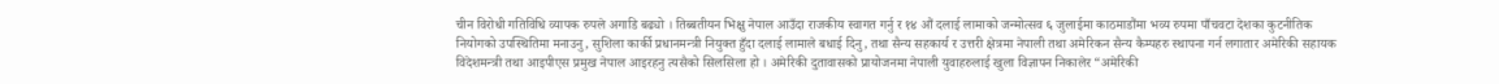चीन विरोधी गतिविधि व्यापक रुपले अगाडि बढ्यो । तिब्बतीयन भिक्षु नेपाल आउँदा राजकीय स्वागत गर्नु र १४ औं दलाई लामाको जन्मोत्सव ६ जुलाईमा काठमाडौंमा भव्य रुपमा पाँचवटा देशका कुटनीतिक नियोगको उपस्थितिमा मनाउनु, सुशिला कार्की प्रधानमन्त्री नियुक्त हुँदा दलाई लामाले बधाई दिनु, तथा सैन्य सहकार्य र उत्तरी क्षेत्रमा नेपाली तथा अमेरिकन सैन्य कैम्पहरु स्थापना गर्न लगातार अमेरिकी सहायक विदेशमन्त्री तथा आइपीएस प्रमुख नेपाल आइरहनु त्यसैको सिलसिला हो । अमेरिकी दुतावासको प्रायोजनमा नेपाली युवाहरुलाई खुला विज्ञापन निकालेर “अमेरिकी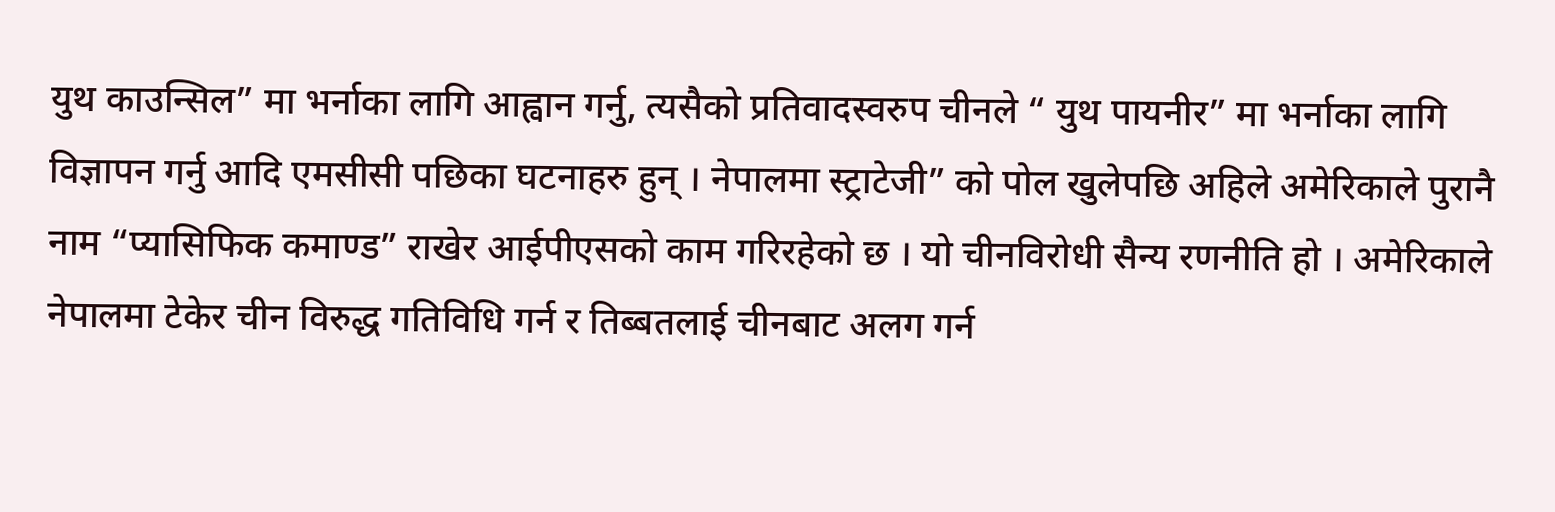युथ काउन्सिल” मा भर्नाका लागि आह्वान गर्नु, त्यसैको प्रतिवादस्वरुप चीनले “ युथ पायनीर” मा भर्नाका लागि विज्ञापन गर्नु आदि एमसीसी पछिका घटनाहरु हुन् । नेपालमा स्ट्राटेजी” को पोल खुलेपछि अहिले अमेरिकाले पुरानै नाम “प्यासिफिक कमाण्ड” राखेर आईपीएसको काम गरिरहेको छ । यो चीनविरोधी सैन्य रणनीति हो । अमेरिकाले नेपालमा टेकेर चीन विरुद्ध गतिविधि गर्न र तिब्बतलाई चीनबाट अलग गर्न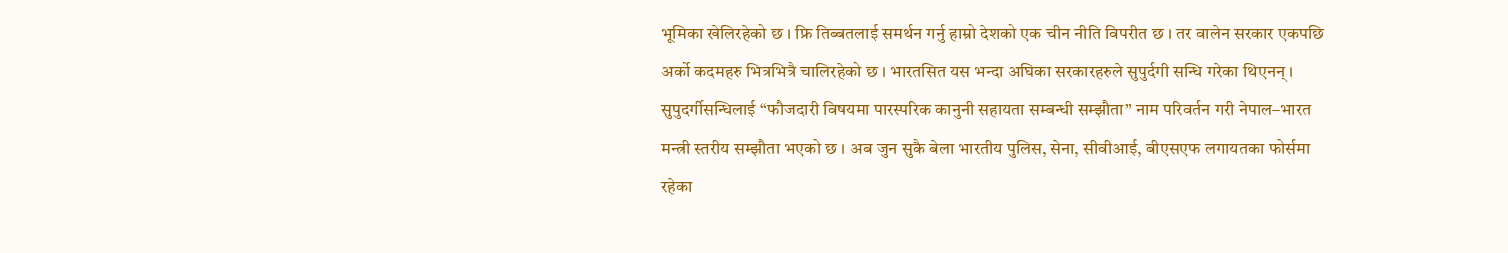भूमिका खेलिरहेको छ । फ्रि तिब्बतलाई समर्थन गर्नु हाम्रो देशको एक चीन नीति विपरीत छ । तर वालेन सरकार एकपछि अर्को कदमहरु भित्रभित्रै चालिरहेको छ । भारतसित यस भन्दा अघिका सरकारहरुले सुपुर्दगी सन्धि गरेका थिएनन् । सुपुदर्गीसन्धिलाई “फौजदारी विषयमा पारस्परिक कानुनी सहायता सम्बन्धी सम्झौता” नाम परिवर्तन गरी नेपाल–भारत मन्त्री स्तरीय सम्झौता भएको छ । अब जुन सुकै बेला भारतीय पुलिस, सेना, सीवीआई, बीएसएफ लगायतका फोर्समा रहेका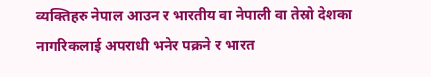व्यक्तिहरु नेपाल आउन र भारतीय वा नेपाली वा तेस्रो देशका नागरिकलाई अपराधी भनेर पक्रने र भारत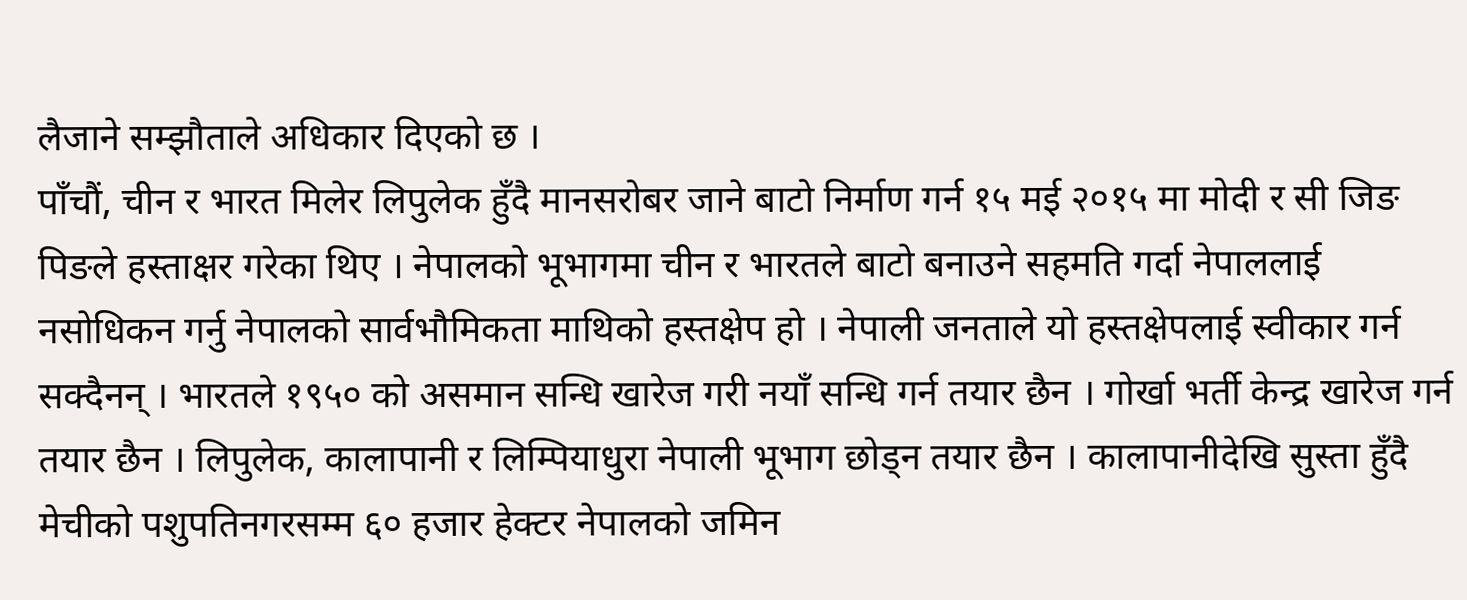लैजाने सम्झौताले अधिकार दिएको छ ।
पाँचौं, चीन र भारत मिलेर लिपुलेक हुँदै मानसरोबर जाने बाटो निर्माण गर्न १५ मई २०१५ मा मोदी र सी जिङ पिङले हस्ताक्षर गरेका थिए । नेपालको भूभागमा चीन र भारतले बाटो बनाउने सहमति गर्दा नेपाललाई नसोधिकन गर्नु नेपालको सार्वभौमिकता माथिको हस्तक्षेप हो । नेपाली जनताले यो हस्तक्षेपलाई स्वीकार गर्न सक्दैनन् । भारतले १९५० को असमान सन्धि खारेज गरी नयाँ सन्धि गर्न तयार छैन । गोर्खा भर्ती केन्द्र खारेज गर्न तयार छैन । लिपुलेक, कालापानी र लिम्पियाधुरा नेपाली भूभाग छोड्न तयार छैन । कालापानीदेखि सुस्ता हुँदै मेचीको पशुपतिनगरसम्म ६० हजार हेक्टर नेपालको जमिन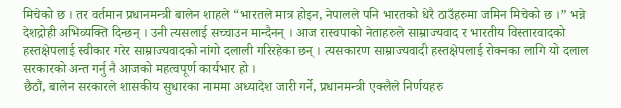मिचेको छ । तर वर्तमान प्रधानमन्त्री बालेन शाहले “भारतले मात्र होइन, नेपालले पनि भारतको धेरै ठाउँहरुमा जमिन मिचेको छ ।” भन्ने देशद्रोही अभिव्यक्ति दिन्छन् । उनी त्यसलाई सच्चाउन मान्दैनन् । आज रास्वपाको नेताहरुले साम्राज्यवाद र भारतीय विस्तारवादको हस्तक्षेपलाई स्वीकार गरेर साम्राज्यवादको नांगो दलाली गरिरहेका छन् । त्यसकारण साम्राज्यवादी हस्तक्षेपलाई रोक्नका लागि यो दलाल सरकारको अन्त गर्नु नै आजको महत्वपूर्ण कार्यभार हो ।
छैठौं, बालेन सरकारले शासकीय सुधारका नाममा अध्यादेश जारी गर्ने, प्रधानमन्त्री एक्लैले निर्णयहरु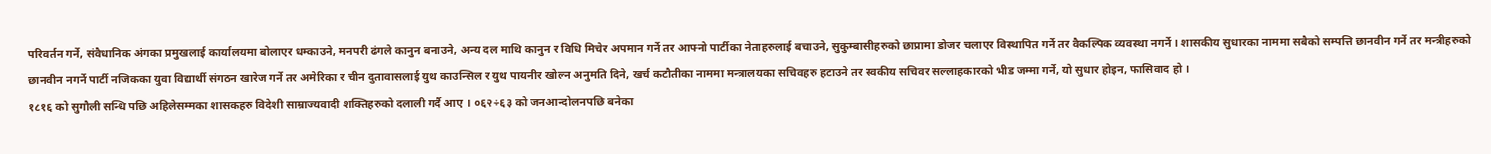परिवर्तन गर्ने, संवैधानिक अंगका प्रमुखलाई कार्यालयमा बोलाएर धम्काउने, मनपरी ढंगले कानुन बनाउने, अन्य दल माथि कानुन र विधि मिचेर अपमान गर्ने तर आफ्नो पार्टीका नेताहरुलाई बचाउने, सुकुम्बासीहरुको छाप्रामा डोजर चलाएर विस्थापित गर्ने तर वैकल्पिक व्यवस्था नगर्ने । शासकीय सुधारका नाममा सबैको सम्पत्ति छानवीन गर्ने तर मन्त्रीहरुको छानवीन नगर्ने पार्टी नजिकका युवा विद्यार्थी संगठन खारेज गर्ने तर अमेरिका र चीन दुतावासलाई युथ काउन्सिल र युथ पायनीर खोल्न अनुमति दिने, खर्च कटौतीका नाममा मन्त्रालयका सचिवहरु हटाउने तर स्वकीय सचिवर सल्लाहकारको भीड जम्मा गर्ने, यो सुधार होइन, फासिवाद हो ।
१८१६ को सुगौली सन्धि पछि अहिलेसम्मका शासकहरु विदेशी साम्राज्यवादी शक्तिहरुको दलाली गर्दै आए । ०६२÷६३ को जनआन्दोलनपछि बनेका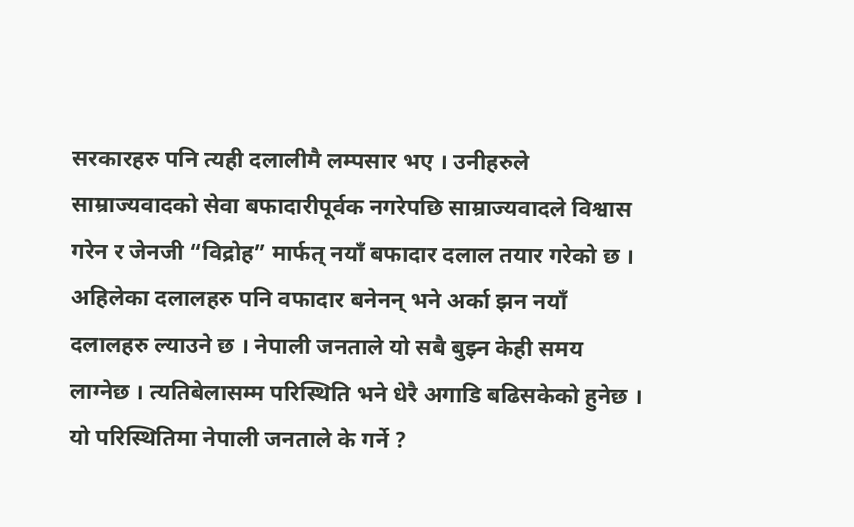सरकारहरु पनि त्यही दलालीमै लम्पसार भए । उनीहरुले साम्राज्यवादको सेवा बफादारीपूर्वक नगरेपछि साम्राज्यवादले विश्वास गरेन र जेनजी “विद्रोह” मार्फत् नयाँ बफादार दलाल तयार गरेको छ । अहिलेका दलालहरु पनि वफादार बनेनन् भने अर्का झन नयाँ दलालहरु ल्याउने छ । नेपाली जनताले यो सबै बुझ्न केही समय लाग्नेछ । त्यतिबेलासम्म परिस्थिति भने धेरै अगाडि बढिसकेको हुनेछ ।
यो परिस्थितिमा नेपाली जनताले के गर्ने ?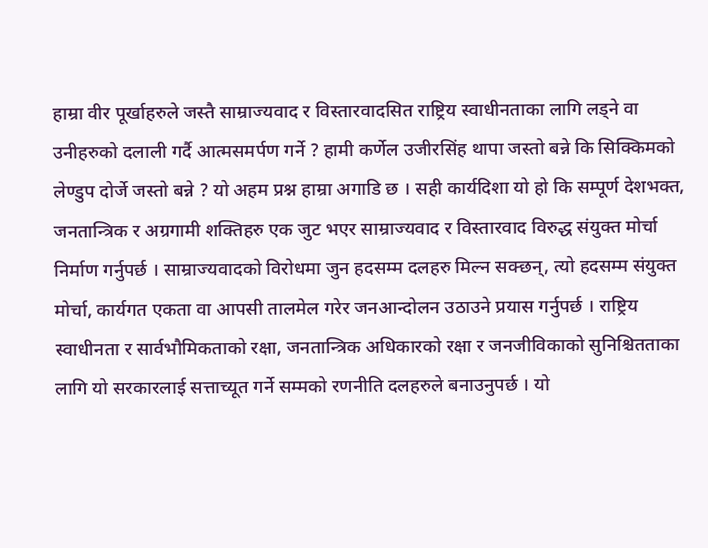हाम्रा वीर पूर्खाहरुले जस्तै साम्राज्यवाद र विस्तारवादसित राष्ट्रिय स्वाधीनताका लागि लड्ने वा उनीहरुको दलाली गर्दै आत्मसमर्पण गर्ने ? हामी कर्णेल उजीरसिंह थापा जस्तो बन्ने कि सिक्किमको लेण्डुप दोर्जे जस्तो बन्ने ? यो अहम प्रश्न हाम्रा अगाडि छ । सही कार्यदिशा यो हो कि सम्पूर्ण देशभक्त, जनतान्त्रिक र अग्रगामी शक्तिहरु एक जुट भएर साम्राज्यवाद र विस्तारवाद विरुद्ध संयुक्त मोर्चा निर्माण गर्नुपर्छ । साम्राज्यवादको विरोधमा जुन हदसम्म दलहरु मिल्न सक्छन्, त्यो हदसम्म संयुक्त मोर्चा, कार्यगत एकता वा आपसी तालमेल गरेर जनआन्दोलन उठाउने प्रयास गर्नुपर्छ । राष्ट्रिय स्वाधीनता र सार्वभौमिकताको रक्षा, जनतान्त्रिक अधिकारको रक्षा र जनजीविकाको सुनिश्चितताका लागि यो सरकारलाई सत्ताच्यूत गर्ने सम्मको रणनीति दलहरुले बनाउनुपर्छ । यो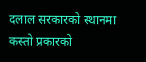दलाल सरकारको स्थानमा कस्तो प्रकारको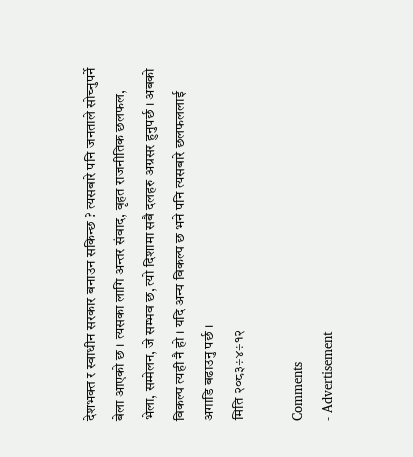देशभक्त र स्वाधीन सरकार बनाउन सकिन्छ ? त्यसबारे पनि जनताले सोच्नुपर्ने बेला आएको छ । त्यसका लागि अन्तर संवाद, वृहत राजनीतिक छलफल, भेला, सम्मेलन, जे सम्भव छ, त्यो दिशामा सबै दलहरु अग्रसर हुनुपर्छ । अबको विकल्प त्यही नै हो । यदि अन्य विकल्प छ भने पनि त्यसबारे छलफललाई अगाडि बढाउनु पर्छ ।
मिति २०८३÷४÷१२

Comments
- Advertisement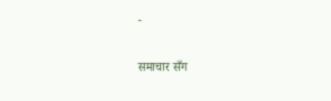-

समाचार सँग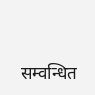सम्वन्धित